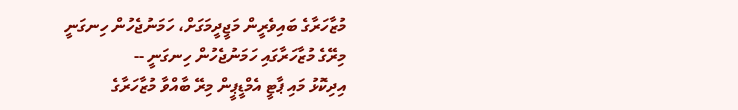މުޒާހަރާގެ ބައިވެރީން މަޖީދީމަގަށް، ހަމަނުޖެހުން ހިނގަނީ
މިރޭގެ މުޒާހަރާގައި ހަމަނުޖެހުން ހިނގަނީ --
އިދިކޮޅު މައި ޕާޓީ އެމްޑީޕީން މިރޭ ބާއްވާ މުޒާހަރާގެ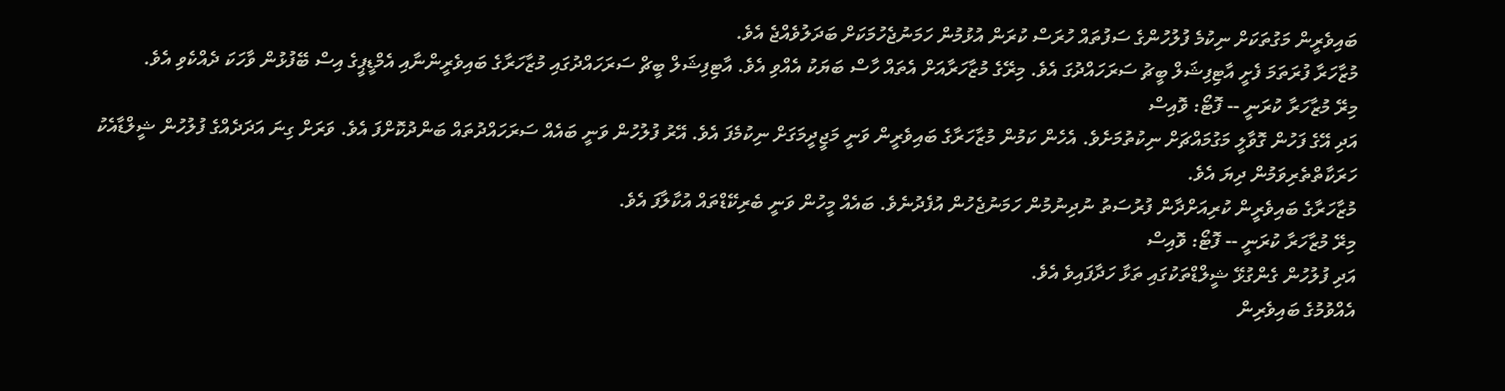ބައިވެރީން މަގުތަކަށް ނިކުމެ ފުލުހުންގެ ސަފުތައް ހުރަސް ކުރަން އުޅުމުން ހަމަނުޖެހުމަކަށް ބަދަލުވެއްޖެ އެވެ.
މުޒާހަރާ ފުރަތަމަ ފެށީ އާޓިފިޝަލް ބީޗު ސަރަހައްދުގަ އެވެ. މިރޭގެ މުޒާހަރާއަށް އެތައް ހާސް ބަޔަކު އެއްވި އެވެ. އާޓިފިޝަލް ބީޗް ސަރަހައްދުގައި މުޒާހަރާގެ ބައިވެރީންނާއި އެމްޑީޕީގެ އިސް ބޭފުޅުން ވާހަކަ ދެއްކެވި އެވެ.
މިރޭ މުޒާހަރާ ކުރަނީ -- ފޮޓޯ: ވޮއިސް
އަދި އޭގެ ފަހުން ގޮވާލީ މަގުމައްޗަށް ނިކުތުމަށެވެ. އެހެން ކަމުން މުޒާހަރާގެ ބައިވެރީން ވަނީ މަޖީދީމަގަށް ނިކުމެފަ އެވެ. އޭރު ފުލުހުން ވަނީ ބައެއް ސަރަހައްދުތައް ބަންދުކޮށްފަ އެވެ. ވަރަށް ގިނަ އަދަދެއްގެ ފުލުހުން ޝީލްޑާއެކު ހަރަކާތްތެރިވަމުން ދިޔަ އެވެ.
މުޒާހަރާގެ ބައިވެރީން ކުރިއަށްދާން ފުރުސަތު ނުދިނުމުން ހަމަނުޖެހުން އުފެދުނެވެ. ބައެއް މީހުން ވަނީ ބެރިކޭޑްތައް އުކާލާފަ އެވެ.
މިރޭ މުޒާހަރާ ކުރަނީ -- ފޮޓޯ: ވޮއިސް
އަދި ފުލުހުން ގެންގުޅޭ ޝީލްޑްތަކުގައި ތަޅާ ހަދާފައިވެ އެވެ.
އެއްވުމުގެ ބައިވެރިން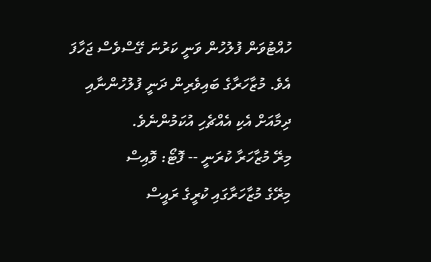ހުއްޓުވަން ފުލުހުން ވަނީ ކަރުނަ ގޭސްވެސް ޖަހާފަ އެވެ. މުޒާހަރާގެ ބައިވެރިން ދަނީ ފުލުހުންނާއި ދިމާއަށް އެކި އެއްޗެހި އުކަމުންނެވެ.
މިރޭ މުޒާހަރާ ކުރަނީ -- ފޮޓޯ: ވޮއިސް
މިރޭގެ މުޒާހަރާގައި ކުރީގެ ރައީސް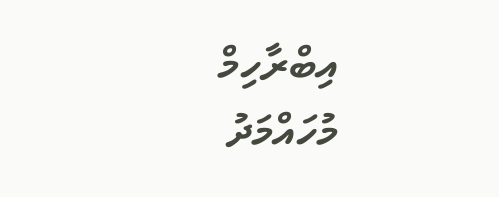އިބްރާހިމް މުހައްމަދު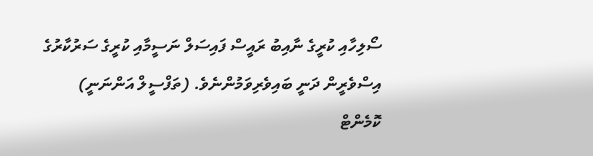ސޯލިހާއި ކުރީގެ ނާއިބު ރައީސް ފައިސަލް ނަސީމާއި ކުރީގެ ސަރުކާރުގެ އިސްވެރީން ދަނީ ބައިވެރިވަމުންނެވެ. (ތަފްސީލް އަންނަނީ)
ކޮމެންޓް